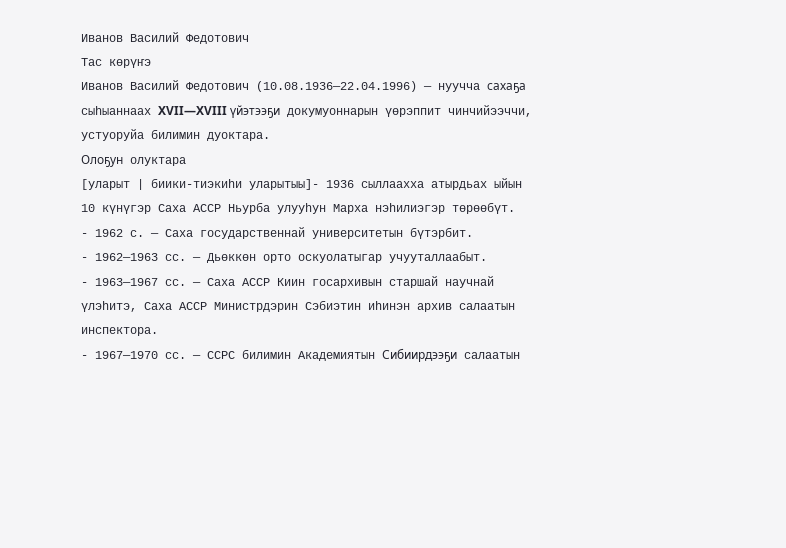Иванов Василий Федотович
Тас көрүҥэ
Иванов Василий Федотович (10.08.1936—22.04.1996) — нуучча сахаҕа сыһыаннаах XVII—XVIII үйэтээҕи докумуоннарын үөрэппит чинчийээччи, устуоруйа билимин дуоктара.
Олоҕун олуктара
[уларыт | биики-тиэкиһи уларытыы]- 1936 сыллаахха атырдьах ыйын 10 күнүгэр Саха АССР Ньурба улууһун Марха нэһилиэгэр төрөөбүт.
- 1962 с. — Саха государственнай университетын бүтэрбит.
- 1962—1963 сс. — Дьөккөн орто оскуолатыгар учууталлаабыт.
- 1963—1967 сс. — Саха АССР Киин госархивын старшай научнай үлэһитэ, Саха АССР Министрдэрин Сэбиэтин иһинэн архив салаатын инспектора.
- 1967—1970 сс. — ССРС билимин Академиятын Сибиирдээҕи салаатын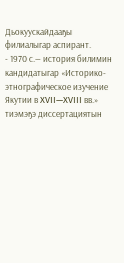Дьокуускайдааҕы филиалыгар аспирант.
- 1970 с.— история билимин кандидатыгар «Историко-этнографическое изучение Якутии в XVII—XVIII вв.» тиэмэҕэ диссертациятын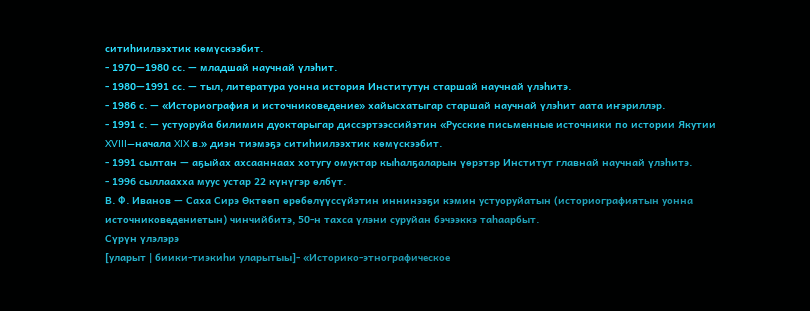ситиһиилээхтик көмүскээбит.
- 1970—1980 сс. — младшай научнай үлэһит.
- 1980—1991 сс. — тыл, литература уонна история Институтун старшай научнай үлэһитэ.
- 1986 с. — «Историография и источниковедение» хайысхатыгар старшай научнай үлэһит аата иҥэриллэр.
- 1991 с. — устуоруйа билимин дуоктарыгар диссэртээссийэтин «Русские письменные источники по истории Якутии XVIII—начала XIX в.» диэн тиэмэҕэ ситиһиилээхтик көмүскээбит.
- 1991 сылтан — аҕыйах ахсааннаах хотугу омуктар кыһалҕаларын үөрэтэр Институт главнай научнай үлэһитэ.
- 1996 сыллаахха муус устар 22 күнүгэр өлбүт.
В. Ф. Иванов — Саха Сирэ Өктөөп өрөбөлүүссүйэтин иннинээҕи кэмин устуоруйатын (историографиятын уонна источниковедениетын) чинчийбитэ, 50-н тахса үлэни суруйан бэчээккэ таһаарбыт.
Сүрүн үлэлэрэ
[уларыт | биики-тиэкиһи уларытыы]- «Историко-этнографическое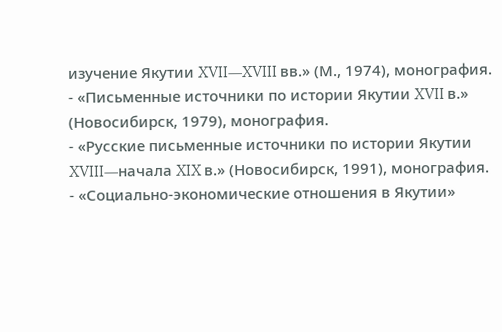изучение Якутии XVII—XVIII вв.» (М., 1974), монография.
- «Письменные источники по истории Якутии XVII в.» (Новосибирск, 1979), монография.
- «Русские письменные источники по истории Якутии XVIII—начала XIX в.» (Новосибирск, 1991), монография.
- «Социально-экономические отношения в Якутии»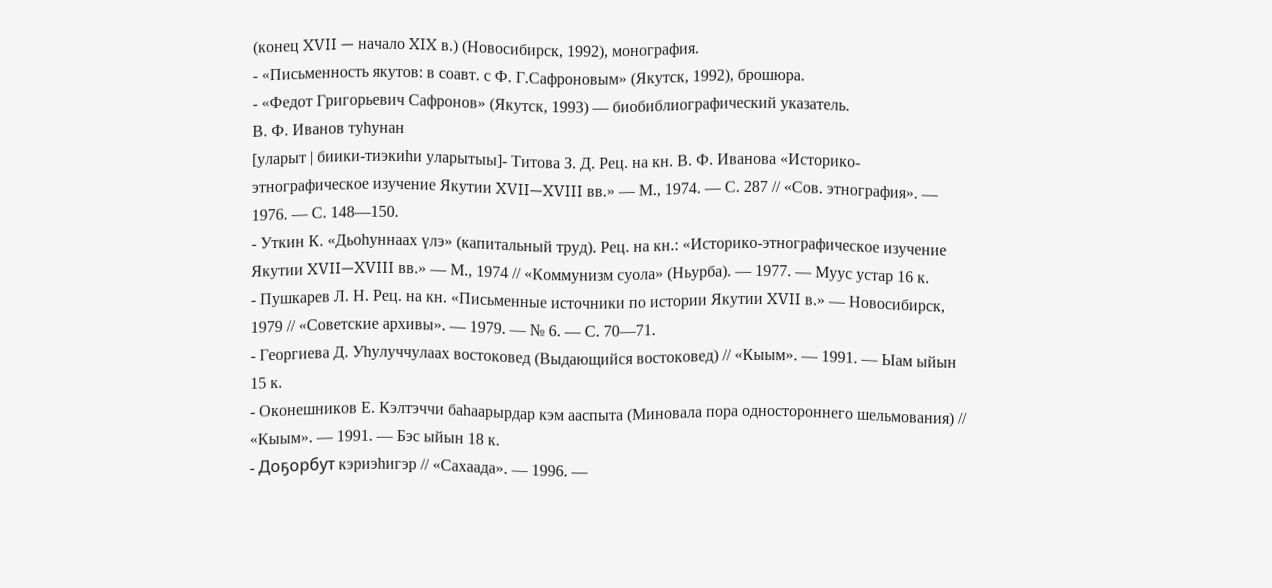(конец XVII — начало XIX в.) (Новосибирск, 1992), монография.
- «Письменность якутов: в соавт. с Ф. Г.Сафроновым» (Якутск, 1992), брошюра.
- «Федот Григорьевич Сафронов» (Якутск, 1993) — биобиблиографический указатель.
В. Ф. Иванов туһунан
[уларыт | биики-тиэкиһи уларытыы]- Титова З. Д. Рец. на кн. В. Ф. Иванова «Историко-этнографическое изучение Якутии XVII—XVIII вв.» — М., 1974. — С. 287 // «Сов. этнография». — 1976. — С. 148—150.
- Уткин К. «Дьоhуннаах үлэ» (капитальный труд). Рец. на кн.: «Историко-этнографическое изучение Якутии XVII—XVIII вв.» — М., 1974 // «Коммунизм суола» (Ньурба). — 1977. — Муус устар 16 к.
- Пушкарев Л. Н. Рец. на кн. «Письменные источники по истории Якутии XVII в.» — Новосибирск, 1979 // «Советские архивы». — 1979. — № 6. — С. 70—71.
- Георгиева Д. Уhулуччулаах востоковед (Выдающийся востоковед) // «Кыым». — 1991. — Ыам ыйын 15 к.
- Оконешников Е. Кэлтэччи баhаарырдар кэм ааспыта (Миновала пора одностороннего шельмования) // «Кыым». — 1991. — Бэс ыйын 18 к.
- Доҕорбут кэриэһигэр // «Сахаада». — 1996. —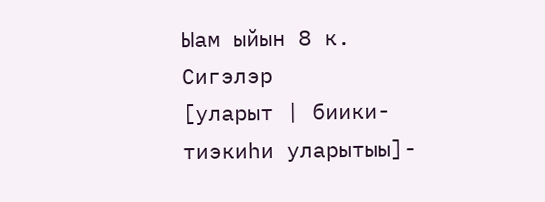Ыам ыйын 8 к.
Сигэлэр
[уларыт | биики-тиэкиһи уларытыы]-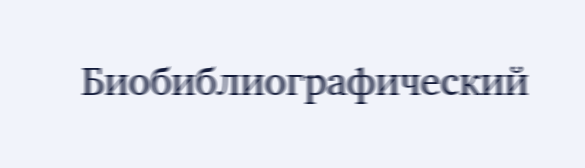Биобиблиографический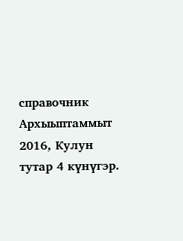справочник Архыыптаммыт 2016, Кулун тутар 4 күнүгэр.